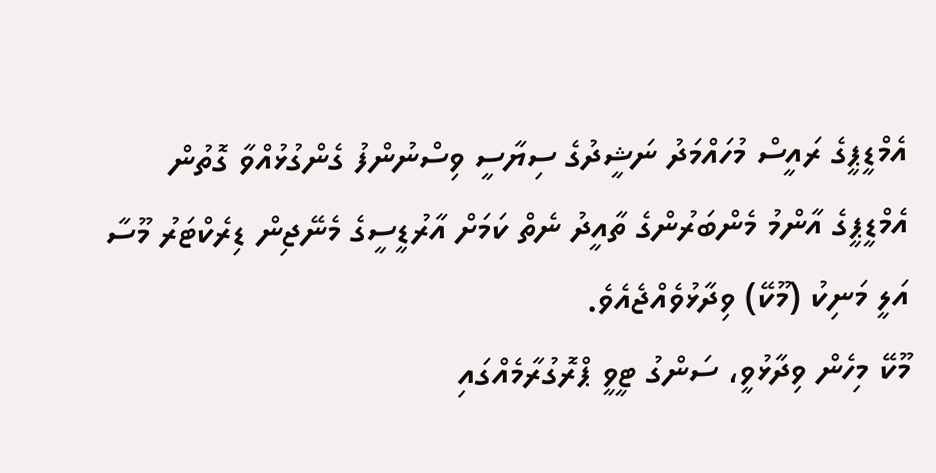އެމްޑީޕީގެ ރައީސް މުހައްމަދު ނަޝީދުގެ ސިޔާސީ ވިސްނުންފު ގެންގުޅުއްވާ ގޮތުން އެމްޑީޕީގެ އާންމު މެންބަރުންގެ ތާއީދު ނެތް ކަމަށް އާރުޑީސީގެ މެނޭޖިން ޑިރެކްޓަރު މޫސާ އަލީ މަނިކު (މޫކޭ) ވިދާޅުވެއްޖެއެވެ.
މޫކޭ މިހެން ވިދާޅުވީ، ސަންގު ޓީވީ ޕްރޮގުރާމެއްގައި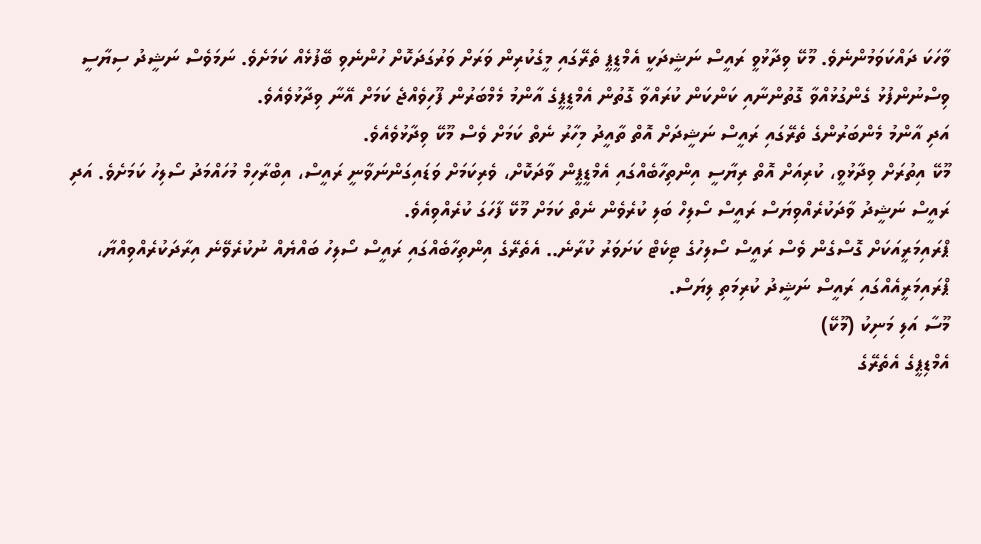ވާހަކަ ދައްކަވަމުންނެވެ. މޫކޭ ވިދާޅުވީ ރައީސް ނަޝީދަކީ އެމްޑީޕީ ތެރޭގައި މީގެކުރިން ވަރަށް ވަރުގަދަކޮށް ހުންނެވި ބޭފުޅެއް ކަމަށެވެ. ނަމަވެސް ނަޝީދު ސިޔާސީ ވިސްނުންފުޅު ގެންގުޅުއްވާ ގޮތުންނާއި ކަންކަން ކުރައްވާ ގޮތުން އެމްޑީޕީގެ އާންމު މެމްބަރުން ފޫހިވެއްޖެ ކަމަށް އޭނާ ވިދާޅުވެއެވެ.
އަދި އާންމު މެންބަރުންގެ ތެރޭގައި ރައީސް ނަޝީދަށް އޮތް ތާއީދު މިހާރު ނެތް ކަމަށް ވެސް މޫކޭ ވިދާޅުވެއެވެ.
މޫކޭ އިތުރަށް ވިދާޅުވީ، ކުރިއަށް އޮތް ރިޔާސީ އިންތިހާބެއްގައި އެމްޑީޕީން ވާދަކޮށް، ވެރިކަމަށް ވަޑައިގަންނަވާނީ ރައީސް، އިބްރާހިމް މުހައްމަދު ސޯލިހު ކަމަށެވެ. އަދި ރައީސް ނަޝީދު ވާދަކުރެއްވިޔަސް ރައީސް ސޯލިހް ބަލި ކުރެވެން ނެތް ކަމަށް މޫކޭ ފާހަގަ ކުރެއްވިއެވެ.
ޕްރައިމަރީއަކަށް ގޮސްގެން ވެސް ރައީސް ސޯލިހުގެ ޓިކެޓް ކަށަވަރު ކުރާނެ.. އެތެރޭގެ އިންތިހާބެއްގައި ރައީސް ސޯލިހު ބައްޔެއް ނުކުރެވޭނެ އިރާދަކުރެއްވިއްޔާ، ޕްރައިމަރީއެއްގައި ރައީސް ނަޝީދު ކުރިމަތި ލިޔަސް.
މޫސާ އަލި މަނިކު (މޫކޭ)
އެމްޑިޕީގެ އެތެރޭގެ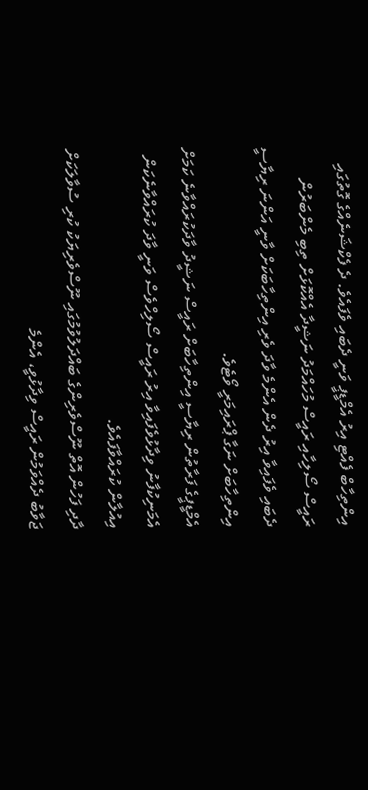އިންތިހާބް ފެއްޓި އިރު އެމްޑީޕީ ވަނީ ދެބައި ވެފައެވެ. ދެ ފެކްޝަނެއްގެ ގޮތުގައި ރައީސް ސޯލިހާއި ރައީސް މުހައްމަދު ނަޝީދާ އެއްކޮޅަށް ތިބި މެންބަރުން ދެބައި ވެފައިވާ އިރު ދެން އެންމެ ވާދަ ވެރި އިންތިހާބަކަށް ވާނީ އަންނަ ރިޔާސީ އިންތިހާބަށް ނަގާ ޕްރައިމަރީ ވޯޓެވެ.
އެމްޑީޕީގެ ފަރާތުން ރިޔާސީ އިންތިހާބަށް ރައީސް ނަޝީދު ވާދަކުރައްވާނެ ކަމަށް އެމަނިކުފާނު ވިދާޅުވެފައިވާ އިރު ރައީސް ސޯލިހްވެސް ވަނީ ވާދަ ކުރައްވާނެކަން އިއުލާން ކުރައްވާފައެވެ.
ދާދި ފަހުން އޮތް ނޫސްވެރިންގެ ބައްދަލުވުމުގައި ނޫސްވެރިޔަކު ކުރި ސުވާލަކަށް ޖަވާބު ދެއްވަމުން ރައީސް ވިދާޅުވީ، އެންމެ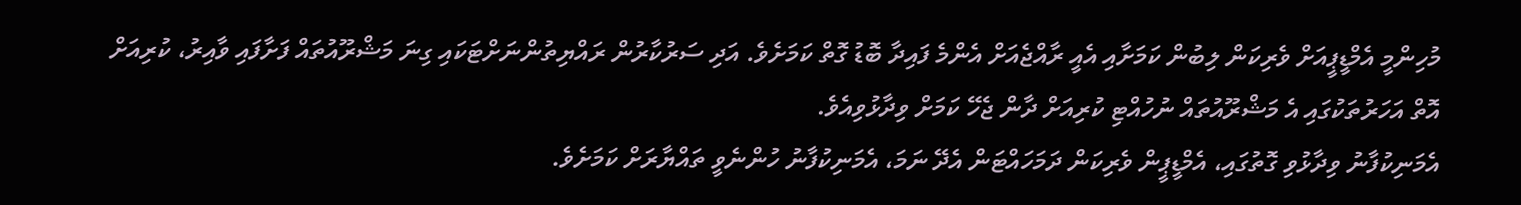މުހިންމީ އެމްޑީޕީއަށް ވެރިކަން ލިބުން ކަމަށާއި އެއީ ރާއްޖެއަށް އެންމެ ފައިދާ ބޮޑު ގޮތް ކަމަށެވެ. އަދި ސަރުކާރުން ރައްޔިތުންނަށްޓަކައި ގިނަ މަޝްރޫއުތައް ފަށާފައި ވާއިރު، ކުރިއަށް އޮތް އަހަރުތަކުގައި އެ މަޝްރޫއުތައް ނުހުއްޓި ކުރިއަށް ދާން ޖެހޭ ކަމަށް ވިދާޅުވިއެވެ.
އެމަނިކުފާނު ވިދާޅުވި ގޮތުގައި، އެމްޑީޕީން ވެރިކަން ދަމަހައްޓަން އެދޭ ނަމަ، އެމަނިކުފާނު ހުންނެވީ ތައްޔާރަށް ކަމަށެވެ.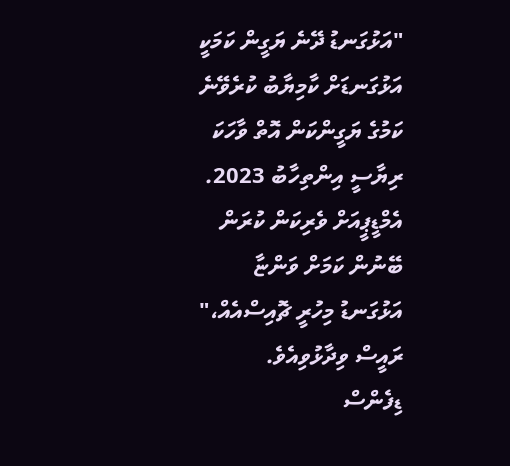"އަޅުގަނޑު ދޭނެ ޔަގީން ކަމަކީ އަޅުގަނޑަށް ކާމިޔާބު ކުރެވޭނެ ކަމުގެ ޔަގީންކަން އޮތް ވާހަކަ ރިޔާސީ އިންތިހާބު 2023. އެމްޑީޕީއަށް ވެރިކަން ކުރަން ބޭނުން ކަމަށް ވަންޏާ އަޅުގަނޑު މިހުރީ ޗޮއިސްއެއް،" ރައީސް ވިދާޅުވިއެވެ.
ޑިފެންސް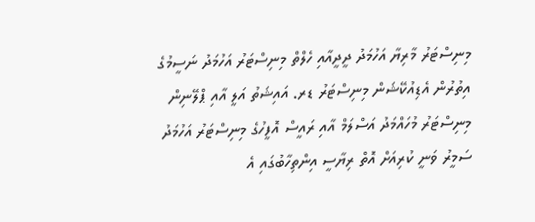މިނިސްޓަރު މާރިޔާ އަހުމަދު ދީދީއާއި ހެލްތް މިނިސްޓަރު އަހުމަދު ނަސީމުގެ އިތުރުން އެޑިއުކޭޝަން މިނިސްޓަރު ޑރ. އައިޝަތު އަލީ އާއި ޕްލޭނިން މިނިސްޓަރު މުހައްމަދު އަސްލަމް އާއި ރައީސް އޮފީހުގެ މިނިސްޓަރު އަހުމަދު ސަމީރު ވަނީ ކުރިއަށް އޮތް ރިޔާސީ އިންތިހާބުގައި އެ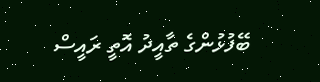ބޭފުޅުންގެ ތާއީދު އޮތީ ރައީސް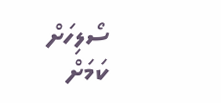ސޯލިހަށް ކަމަށް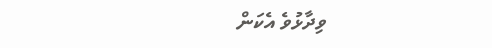ވިދާޅުވެ އެކަން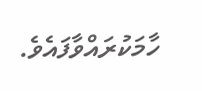ހާމަކުރައްވާފައެވެ.